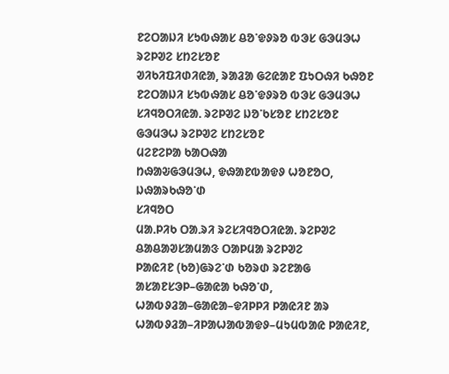ᱱᱮᱛᱟᱡᱤ ᱥᱩᱵᱷᱟᱥ ᱪᱚᱸᱫᱽᱨᱚ ᱵᱳᱥ ᱜᱳᱢᱳᱦ ᱨᱮᱞᱣᱮ ᱥᱴᱮᱥᱚᱱ
ᱣᱤᱠᱤᱯᱤᱰᱤᱭᱟ, ᱨᱟᱲᱟ ᱜᱮᱭᱟᱱ ᱯᱩᱛᱷᱤ ᱠᱷᱚᱱ
ᱱᱮᱛᱟᱡᱤ ᱥᱩᱵᱷᱟᱥ ᱪᱚᱸᱫᱽᱨᱚ ᱵᱳᱥ ᱜᱳᱢᱳᱦ
ᱥᱤᱧᱚᱛᱤᱭᱟᱹ ᱨᱮᱞᱣᱮ ᱡᱚᱸᱠᱥᱚᱱ ᱥᱴᱮᱥᱚᱱ
ᱜᱳᱢᱳᱦ ᱨᱮᱞᱣᱮ ᱥᱴᱮᱥᱚᱱ
ᱢᱮᱱᱮᱞᱟ ᱠᱟᱛᱷᱟ
ᱴᱷᱟᱶᱜᱳᱢᱳᱦ, ᱫᱷᱟᱱᱵᱟᱫᱽ ᱦᱚᱱᱚᱛ, ᱡᱷᱟᱨᱠᱷᱚᱸᱰ
ᱥᱤᱧᱚᱛ
ᱢᱟᱹᱞᱤᱠ ᱛᱟᱹᱨᱤ ᱨᱮᱥᱤᱧᱚᱛᱤᱭᱟᱹ ᱨᱮᱞᱣᱮ
ᱪᱟᱪᱟᱣᱥᱟᱢᱟᱝ ᱛᱟᱞᱢᱟ ᱨᱮᱞᱣᱮ
ᱞᱟᱭᱤᱱ (ᱠᱚ)ᱜᱨᱮᱸᱰ ᱠᱚᱨᱰ ᱨᱮᱱᱟᱜ ᱟᱥᱟᱱᱥᱳᱞ–ᱜᱟᱭᱟ ᱠᱷᱚᱸᱰ, ᱦᱟᱵᱽᱲᱟ–ᱜᱟᱭᱟ–ᱫᱤᱞᱞᱤ ᱞᱟᱭᱤᱱ ᱟᱨ ᱦᱟᱵᱽᱲᱟ–ᱤᱞᱟᱦᱟᱵᱟᱫᱽ–ᱢᱩᱢᱵᱟᱭ ᱞᱟᱭᱤᱱ,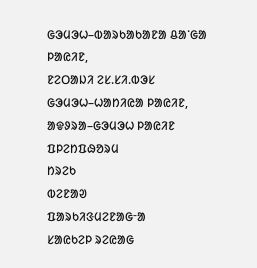ᱜᱳᱢᱳᱦ–ᱵᱟᱨᱠᱟᱠᱟᱱᱟ ᱪᱟᱸᱜᱟ ᱞᱟᱭᱤᱱ,
ᱱᱮᱛᱟᱡᱤ ᱮᱥ.ᱥᱤ.ᱵᱳᱥ ᱜᱳᱢᱳᱦ–ᱦᱟᱴᱤᱭᱟ ᱞᱟᱭᱤᱱ,
ᱟᱫᱽᱨᱟ–ᱜᱳᱢᱳᱦ ᱞᱟᱭᱤᱱ
ᱯᱞᱮᱴᱯᱷᱚᱨᱢ
ᱴᱨᱮᱠ
ᱵᱮᱱᱟᱣ
ᱯᱟᱨᱠᱤᱝᱢᱮᱱᱟᱜᱼᱟ
ᱥᱟᱭᱠᱮᱞ ᱨᱮᱭᱟᱜ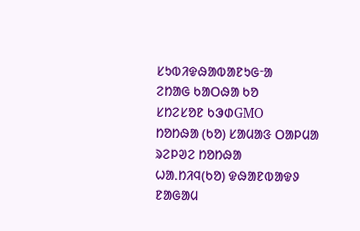ᱥᱩᱵᱤᱫᱷᱟᱵᱟᱱᱩᱜᱼᱟ
ᱮᱴᱟᱜ ᱠᱟᱛᱷᱟ ᱠᱚ
ᱥᱴᱮᱥᱚᱱ ᱠᱳᱰGMO
ᱴᱚᱴᱷᱟ (ᱠᱚ) ᱥᱟᱢᱟᱝ ᱛᱟᱞᱢᱟ ᱨᱮᱞᱣᱮ ᱴᱚᱴᱷᱟ
ᱦᱟᱹᱴᱤᱧ(ᱠᱚ) ᱫᱷᱟᱱᱵᱟᱫᱽ
ᱱᱟᱜᱟᱢ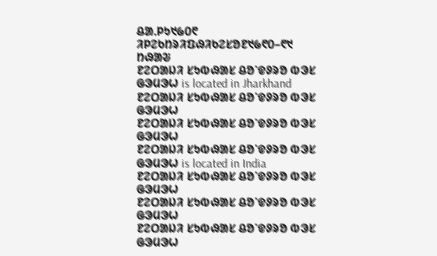ᱪᱟᱹᱞᱩ᱑᱙᱐᱖
ᱤᱞᱮᱠᱴᱨᱤᱯᱷᱤᱠᱮᱥᱚᱱ᱑᱙᱖᱐–᱖᱑
ᱴᱷᱟᱶ
ᱱᱮᱛᱟᱡᱤ ᱥᱩᱵᱷᱟᱥ ᱪᱚᱸᱫᱽᱨᱚ ᱵᱳᱥ ᱜᱳᱢᱳᱦ is located in Jharkhand
ᱱᱮᱛᱟᱡᱤ ᱥᱩᱵᱷᱟᱥ ᱪᱚᱸᱫᱽᱨᱚ ᱵᱳᱥ ᱜᱳᱢᱳᱦ
ᱱᱮᱛᱟᱡᱤ ᱥᱩᱵᱷᱟᱥ ᱪᱚᱸᱫᱽᱨᱚ ᱵᱳᱥ ᱜᱳᱢᱳᱦ
ᱱᱮᱛᱟᱡᱤ ᱥᱩᱵᱷᱟᱥ ᱪᱚᱸᱫᱽᱨᱚ ᱵᱳᱥ ᱜᱳᱢᱳᱦ is located in India
ᱱᱮᱛᱟᱡᱤ ᱥᱩᱵᱷᱟᱥ ᱪᱚᱸᱫᱽᱨᱚ ᱵᱳᱥ ᱜᱳᱢᱳᱦ
ᱱᱮᱛᱟᱡᱤ ᱥᱩᱵᱷᱟᱥ ᱪᱚᱸᱫᱽᱨᱚ ᱵᱳᱥ ᱜᱳᱢᱳᱦ
ᱱᱮᱛᱟᱡᱤ ᱥᱩᱵᱷᱟᱥ ᱪᱚᱸᱫᱽᱨᱚ ᱵᱳᱥ ᱜᱳᱢᱳᱦ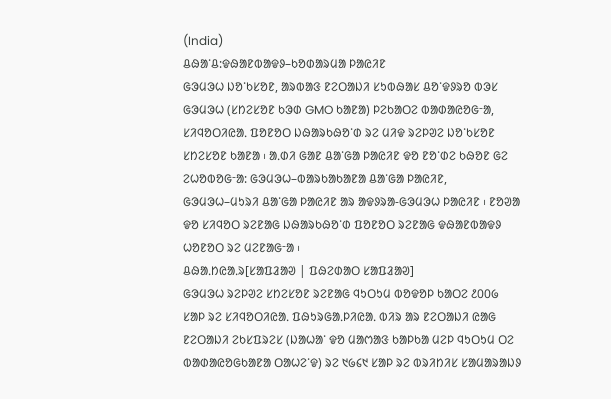(India)
ᱪᱷᱟᱸᱪ:ᱫᱷᱟᱱᱵᱟᱫᱽ–ᱠᱚᱰᱟᱨᱢᱟ ᱞᱟᱭᱤᱱ
ᱜᱳᱢᱳᱦ ᱡᱚᱸᱠᱥᱚᱱ, ᱟᱨᱵᱟᱝ ᱱᱮᱛᱟᱡᱤ ᱥᱩᱵᱷᱟᱥ ᱪᱚᱸᱫᱽᱨᱚ ᱵᱳᱥ ᱜᱳᱢᱳᱦ (ᱥᱴᱮᱥᱚᱱ ᱠᱳᱰ GMO ᱠᱟᱱᱟ) ᱞᱮᱠᱟᱛᱮ ᱵᱟᱰᱟᱭᱚᱜᱼᱟ, ᱥᱤᱧᱚᱛᱤᱭᱟᱹ ᱯᱚᱱᱚᱛ ᱡᱷᱟᱨᱠᱷᱚᱸᱰ ᱨᱮ ᱢᱤᱫ ᱨᱮᱞᱣᱮ ᱡᱚᱸᱠᱥᱚᱱ ᱥᱴᱮᱥᱚᱱ ᱠᱟᱱᱟ ᱾ ᱟᱹᱰᱤ ᱜᱟᱱ ᱪᱟᱸᱜᱟ ᱞᱟᱭᱤᱱ ᱫᱚ ᱱᱚᱸᱰᱮ ᱠᱷᱚᱱ ᱜᱮ ᱮᱦᱚᱵᱚᱜᱼᱟ: ᱜᱳᱢᱳᱦ–ᱵᱟᱨᱠᱟᱠᱟᱱᱟ ᱪᱟᱸᱜᱟ ᱞᱟᱭᱤᱱ, ᱜᱳᱢᱳᱦ–ᱢᱩᱨᱤ ᱪᱟᱸᱜᱟ ᱞᱟᱭᱤᱱ ᱟᱨ ᱟᱫᱽᱨᱟ-ᱜᱳᱢᱳᱦ ᱞᱟᱭᱤᱱ ᱾ ᱱᱚᱣᱟ ᱫᱚ ᱥᱤᱧᱚᱛ ᱨᱮᱱᱟᱜ ᱡᱷᱟᱨᱠᱷᱚᱸᱰ ᱯᱚᱱᱚᱛ ᱨᱮᱱᱟᱜ ᱫᱷᱟᱱᱵᱟᱫᱽ ᱦᱚᱱᱚᱛ ᱨᱮ ᱢᱮᱱᱟᱜᱼᱟ ᱾
ᱪᱷᱟᱹᱴᱭᱟᱹᱨ[ᱥᱟᱯᱲᱟᱣ | ᱯᱷᱮᱰᱟᱛ ᱥᱟᱯᱲᱟᱣ]
ᱜᱳᱢᱳᱦ ᱨᱮᱞᱣᱮ ᱥᱴᱮᱥᱚᱱ ᱨᱮᱱᱟᱜ ᱧᱩᱛᱩᱢ ᱵᱚᱫᱚᱞ ᱠᱟᱛᱮ ᱒᱐᱐᱙ ᱥᱟᱞ ᱨᱮ ᱥᱤᱧᱚᱛᱤᱭᱟᱹ ᱯᱷᱩᱨᱜᱟᱹᱞᱤᱭᱟᱹ ᱵᱤᱨ ᱟᱨ ᱱᱮᱛᱟᱡᱤ ᱭᱟᱜ ᱱᱮᱛᱟᱡᱤ ᱮᱠᱥᱯᱨᱮᱥ (ᱡᱟᱦᱟᱸ ᱫᱚ ᱢᱟᱬᱟᱝ ᱠᱟᱞᱠᱟ ᱢᱮᱞ ᱧᱩᱛᱩᱢ ᱛᱮ ᱵᱟᱰᱟᱭᱚᱜᱠᱟᱱᱟ ᱛᱟᱦᱮᱸᱫ) ᱨᱮ ᱑᱙᱔᱑ ᱥᱟᱞ ᱨᱮ ᱵᱨᱤᱴᱤᱥ ᱥᱟᱢᱟᱨᱟᱡᱽ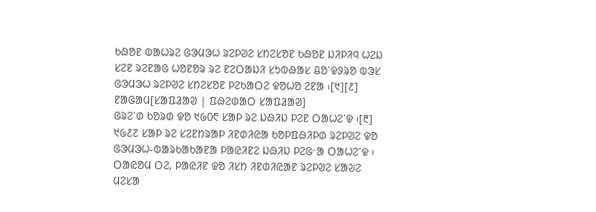ᱠᱷᱚᱱ ᱵᱟᱦᱨᱮ ᱜᱳᱢᱳᱦ ᱨᱮᱞᱣᱮ ᱥᱴᱮᱥᱚᱱ ᱠᱷᱚᱱ ᱡᱤᱞᱤᱧ ᱦᱮᱡ ᱥᱮᱱ ᱨᱮᱱᱟᱜ ᱦᱚᱱᱚᱨ ᱨᱮ ᱱᱮᱛᱟᱡᱤ ᱥᱩᱵᱷᱟᱥ ᱪᱚᱸᱫᱽᱨᱚ ᱵᱳᱥ ᱜᱳᱢᱳᱦ ᱨᱮᱞᱣᱮ ᱥᱴᱮᱥᱚᱱ ᱞᱮᱠᱟᱛᱮ ᱫᱚᱦᱚ ᱮᱱᱟ ᱾[᱑][᱒]
ᱱᱟᱜᱟᱢ[ᱥᱟᱯᱲᱟᱣ | ᱯᱷᱮᱰᱟᱛ ᱥᱟᱯᱲᱟᱣ]
ᱜᱨᱮᱸᱰ ᱠᱚᱨᱰ ᱫᱚ ᱑᱙᱐᱖ ᱥᱟᱞ ᱨᱮ ᱡᱷᱤᱡ ᱞᱮᱱ ᱛᱟᱦᱮᱸᱫ ᱾[᱓] ᱑᱙᱒᱗ ᱥᱟᱞ ᱨᱮ ᱥᱮᱱᱴᱨᱟᱞ ᱤᱱᱰᱤᱭᱟ ᱠᱚᱞᱯᱷᱤᱞᱰ ᱨᱮᱞᱣᱮ ᱫᱚ ᱜᱳᱢᱳᱦ-ᱵᱟᱨᱠᱟᱠᱟᱱᱟ ᱞᱟᱭᱤᱱᱮ ᱡᱷᱤᱡ ᱞᱮᱜᱼᱟ ᱛᱟᱦᱮᱸᱫ ᱾ ᱛᱟᱭᱚᱢ ᱛᱮ, ᱞᱟᱭᱤᱱ ᱫᱚ ᱤᱥᱴ ᱤᱱᱰᱤᱭᱟᱱ ᱨᱮᱞᱣᱮ ᱥᱟᱶᱮ ᱢᱮᱥᱟ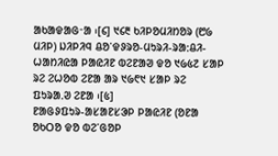ᱟᱠᱟᱫᱟᱜᱼᱟ ᱾[᱔] ᱑᱔᱓ ᱠᱤᱞᱚᱢᱤᱴᱚᱨ (᱘᱙ ᱢᱤᱞ) ᱡᱤᱞᱤᱧ ᱪᱚᱸᱫᱽᱨᱚ-ᱢᱩᱨᱤ-ᱨᱟᱺᱪᱤ-ᱦᱟᱴᱤᱭᱟ ᱞᱟᱭᱤᱱ ᱵᱮᱱᱟᱣ ᱫᱚ ᱑᱙᱕᱗ ᱥᱟᱞ ᱨᱮ ᱮᱦᱚᱵ ᱮᱱᱟ ᱟᱨ ᱑᱙᱖᱑ ᱥᱟᱞ ᱨᱮ ᱯᱩᱨᱟᱹᱣ ᱮᱱᱟ ᱾[᱕]
ᱱᱟᱜᱽᱯᱩᱨ-ᱟᱥᱟᱱᱥᱳᱞ ᱞᱟᱭᱤᱱ (ᱚᱱᱟ ᱚᱠᱛᱚ ᱫᱚ ᱵᱮᱸᱜᱚᱞ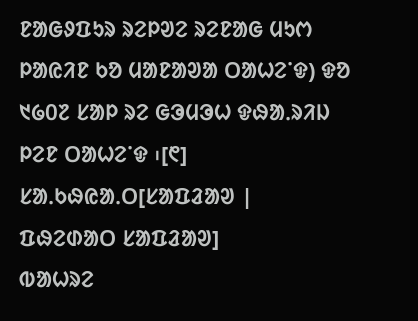ᱱᱟᱜᱽᱯᱩᱨ ᱨᱮᱞᱣᱮ ᱨᱮᱱᱟᱜ ᱢᱩᱬ ᱞᱟᱭᱤᱱ ᱠᱚ ᱢᱟᱱᱟᱣᱟ ᱛᱟᱦᱮᱸᱫ) ᱫᱚ ᱑᱙᱐᱗ ᱥᱟᱞ ᱨᱮ ᱜᱳᱢᱳᱦ ᱫᱷᱟᱹᱨᱤᱡ ᱞᱮᱱ ᱛᱟᱦᱮᱸᱫ ᱾[᱖]
ᱥᱟᱹᱠᱷᱭᱟᱹᱛ[ᱥᱟᱯᱲᱟᱣ | ᱯᱷᱮᱰᱟᱛ ᱥᱟᱯᱲᱟᱣ]
ᱵᱟᱦᱨᱮ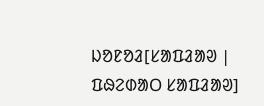ᱡᱚᱱᱚᱲ[ᱥᱟᱯᱲᱟᱣ | ᱯᱷᱮᱰᱟᱛ ᱥᱟᱯᱲᱟᱣ]